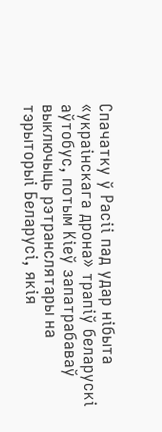Спачатку ў Расіі пад удар нібыта «украінскага дрона» трапіў беларускі аўтобус, потым Кіеў запатрабаваў выключыць рэтранслятары на тэрыторыі Беларусі, якія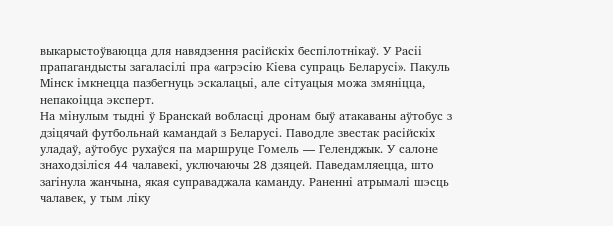выкарыстоўваюцца для навядзення расійскіх беспілотнікаў. У Расіі прапагандысты загаласілі пра «агрэсію Кіева супраць Беларусі». Пакуль Мінск імкнецца пазбегнуць эскалацыі, але сітуацыя можа змяніцца, непакоіцца эксперт.
На мінулым тыдні ў Бранскай вобласці дронам быў атакаваны аўтобус з дзіцячай футбольнай камандай з Беларусі. Паводле звестак расійскіх уладаў, аўтобус рухаўся па маршруце Гомель — Геленджык. У салоне знаходзіліся 44 чалавекі, уключаючы 28 дзяцей. Паведамляецца, што загінула жанчына, якая суправаджала каманду. Раненні атрымалі шэсць чалавек, у тым ліку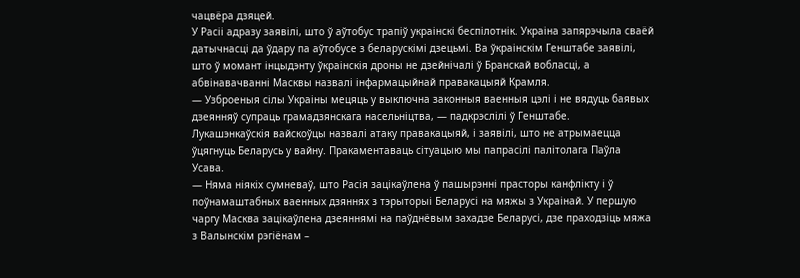чацвёра дзяцей.
У Расіі адразу заявілі, што ў аўтобус трапіў украінскі беспілотнік. Украіна запярэчыла сваёй датычнасці да ўдару па аўтобусе з беларускімі дзецьмі. Ва ўкраінскім Генштабе заявілі, што ў момант інцыдэнту ўкраінскія дроны не дзейнічалі ў Бранскай вобласці, а абвінавачванні Масквы назвалі інфармацыйнай правакацыяй Крамля.
— Узброеныя сілы Украіны мецяць у выключна законныя ваенныя цэлі і не вядуць баявых дзеянняў супраць грамадзянскага насельніцтва, — падкрэслілі ў Генштабе.
Лукашэнкаўскія вайскоўцы назвалі атаку правакацыяй, і заявілі, што не атрымаецца ўцягнуць Беларусь у вайну. Пракаментаваць сітуацыю мы папрасілі палітолага Паўла Усава.
— Няма ніякіх сумневаў, што Расія зацікаўлена ў пашырэнні прасторы канфлікту і ў поўнамаштабных ваенных дзяннях з тэрыторыі Беларусі на мяжы з Украінай. У першую чаргу Масква зацікаўлена дзеяннямі на паўднёвым захадзе Беларусі, дзе праходзіць мяжа з Валынскім рэгіёнам –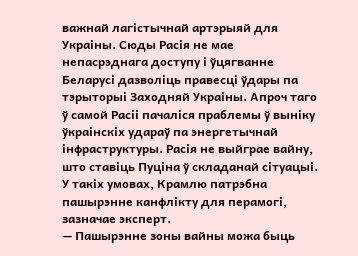важнай лагістычнай артэрыяй для Украіны. Сюды Расія не мае непасрэднага доступу і ўцягванне Беларусі дазволіць правесці ўдары па тэрыторыі Заходняй Украіны. Апроч таго ў самой Расіі пачаліся праблемы ў выніку ўкраінскіх удараў па энергетычнай інфраструктуры. Расія не выйграе вайну, што ставіць Пуціна ў складанай сітуацыі.
У такіх умовах, Крамлю патрэбна пашырэнне канфлікту для перамогі, зазначае эксперт.
— Пашырэнне зоны вайны можа быць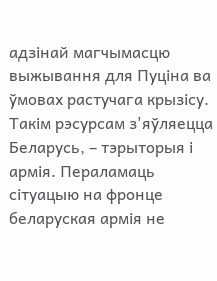адзінай магчымасцю выжывання для Пуціна ва ўмовах растучага крызісу. Такім рэсурсам з'яўляецца Беларусь, – тэрыторыя і армія. Пераламаць сітуацыю на фронце беларуская армія не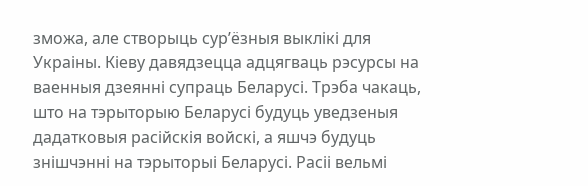зможа, але створыць сурʼёзныя выклікі для Украіны. Кіеву давядзецца адцягваць рэсурсы на ваенныя дзеянні супраць Беларусі. Трэба чакаць, што на тэрыторыю Беларусі будуць уведзеныя дадатковыя расійскія войскі, а яшчэ будуць знішчэнні на тэрыторыі Беларусі. Расіі вельмі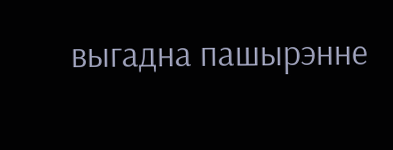выгадна пашырэнне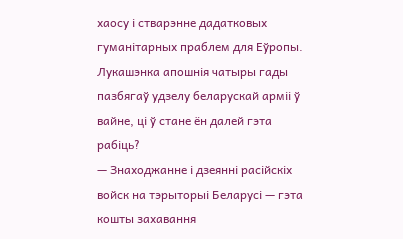хаосу і стварэнне дадатковых гуманітарных праблем для Еўропы.
Лукашэнка апошнія чатыры гады пазбягаў удзелу беларускай арміі ў вайне, ці ў стане ён далей гэта рабіць?
— Знаходжанне і дзеянні расійскіх войск на тэрыторыі Беларусі — гэта кошты захавання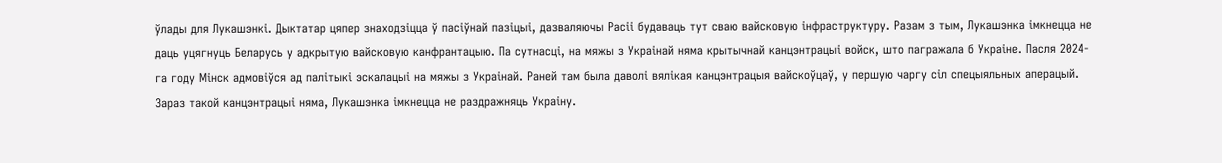ўлады для Лукашэнкі. Дыктатар цяпер знаходзіцца ў пасіўнай пазіцыі, дазваляючы Расіі будаваць тут сваю вайсковую інфраструктуру. Разам з тым, Лукашэнка імкнецца не даць уцягнуць Беларусь у адкрытую вайсковую канфрантацыю. Па сутнасці, на мяжы з Украінай няма крытычнай канцэнтрацыі войск, што пагражала б Украіне. Пасля 2024-га году Мінск адмовіўся ад палітыкі эскалацыі на мяжы з Украінай. Раней там была даволі вялікая канцэнтрацыя вайскоўцаў, у першую чаргу сіл спецыяльных аперацый. Зараз такой канцэнтрацыі няма, Лукашэнка імкнецца не раздражняць Украіну.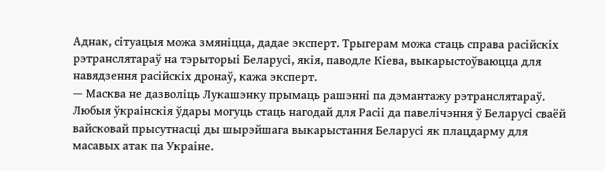Аднак, сітуацыя можа змяніцца, дадае эксперт. Трыгерам можа стаць справа расійскіх рэтранслятараў на тэрыторыі Беларусі, якія, паводле Кіева, выкарыстоўваюцца для навядзення расійскіх дронаў, кажа эксперт.
— Масква не дазволіць Лукашэнку прымаць рашэнні па дэмантажу рэтранслятараў. Любыя ўкраінскія ўдары могуць стаць нагодай для Расіі да павелічэння ў Беларусі сваёй вайсковай прысутнасці ды шырэйшага выкарыстання Беларусі як плацдарму для масавых атак па Украіне.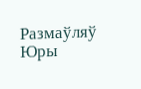Размаўляў Юры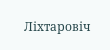Ліхтаровіч